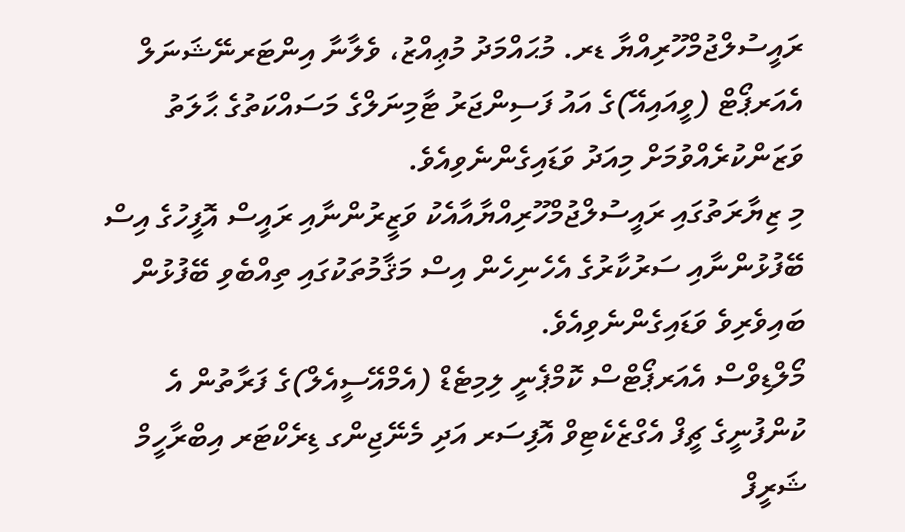ރައީސުލްޖުމްހޫރިއްޔާ ޑރ. މުޙައްމަދު މުޢިއްޒު، ވެލާނާ އިންޓަރނޭޝަނަލް އެއަރޕޯޓް (ވީއައިއޭ)ގެ އައު ފަސިންޖަރު ޓާމިނަލްގެ މަސައްކަތުގެ ޙާލަތު ވަޒަންކުރެއްވުމަށް މިއަދު ވަޑައިގެންނެވިއެވެ.
މި ޒިޔާރަތުގައި ރައީސުލްޖުމްހޫރިއްޔާއާއެކު ވަޒީރުންނާއި ރައީސް އޮފީހުގެ އިސް ބޭފުޅުންނާއި ސަރުކާރުގެ އެހެނިހެން އިސް މަޤާމުތަކުގައި ތިއްބެވި ބޭފުޅުން ބައިވެރިވެ ވަޑައިގެންނެވިއެވެ.
މޯލްޑިވްސް އެއަރޕޯޓްސް ކޮމްޕެނީ ލިމިޓެޑް (އެމްއޭސީއެލް)ގެ ފަރާތުން އެ ކުންފުނީގެ ޗީފް އެގްޒެކެޓިވް އޮފިސަރ އަދި މެނޭޖިންގ ޑިރެކްޓަރ އިބްރާހީމް ޝަރީފް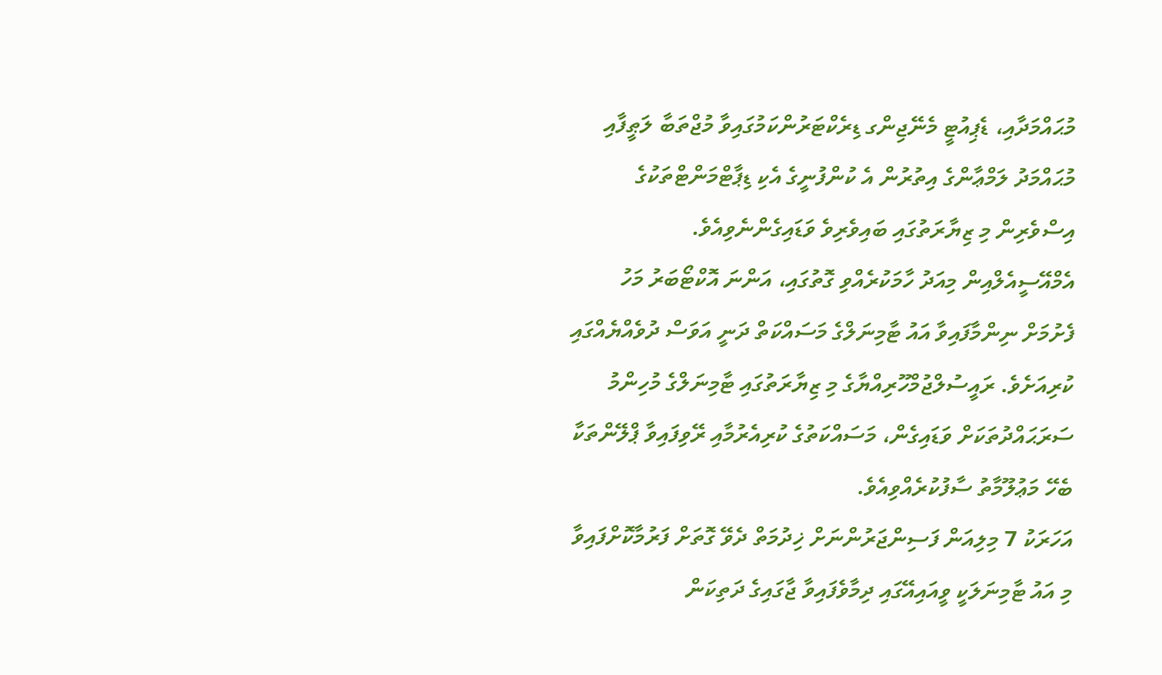މުޙައްމަދާއި، ޑެޕިއުޓީ މެނޭޖިންގ ޑިރެކްޓަރުންކަމުގައިވާ މުޖްތަބާ ލަޠީފާއި މުޙައްމަދު ލަމްޢާންގެ އިތުރުން އެ ކުންފުނީގެ އެކި ޑިޕާޓްމަންޓްތަކުގެ އިސްވެރިން މި ޒިޔާރަތުގައި ބައިވެރިވެ ވަޑައިގެންނެވިއެވެ.
އެމްއޭސީއެލްއިން މިއަދު ހާމަކުރެއްވި ގޮތުގައި، އަންނަ އޮކްޓޯބަރު މަހު ފެށުމަށް ނިންމާފައިވާ އައު ޓާމިނަލްގެ މަސައްކަތް ދަނީ އަވަސް ދުވެއްޔެއްގައި ކުރިއަށެވެ. ރައީސުލްޖުމްހޫރިއްޔާގެ މި ޒިޔާރަތުގައި ޓާމިނަލްގެ މުހިންމު ސަރަޙައްދުތަކަށް ވަޑައިގެން، މަސައްކަތުގެ ކުރިއެރުމާއި ރޭވިފައިވާ ޕްލޭންތަކާ ބެހޭ މަޢުލޫމާތު ސާފުކުރެއްވިއެވެ.
އަހަރަކު 7 މިލިއަން ފަސިންޖަރުންނަށް ޚިދުމަތް ދެވޭ ގޮތަށް ފަރުމާކޮށްފައިވާ މި އައު ޓާމިނަލަކީ ވީއައިއޭގައި ދިމާވެފައިވާ ޖާގައިގެ ދަތިކަން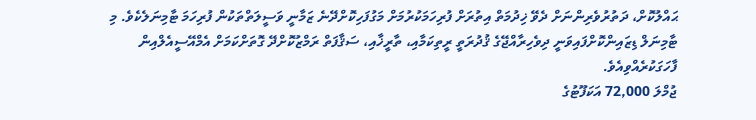ޙައްލުކޮށް، ދަތުރުވެރިންނަށް ދެވޭ ޚިދުމަތް އިތުރަށް ފުރިހަމަކުރުމަށް މަގުފަހިކޮށްދޭނެ ޒަމާނީ ވަސީލަތްތަކުން ފުރިހަމަ ޓާމިނަލެކެވެ. މި ޓާމިނަލް ޑިޒައިންކޮށްފައިވަނީ ދިވެހިރާއްޖޭގެ ޤުދުރަތީ ރީތިކަމާއި، ތާރީޚާއި، ސަޤާފަތް ރަމްޒުކޮށްދޭ ގޮތަށްކަމަށް އެމްއޭސީއެލްއިން ފާހަގަކުރެއްވިއެވެ.
ޖުމްލަ 72,000 އަކަފޫޓުގެ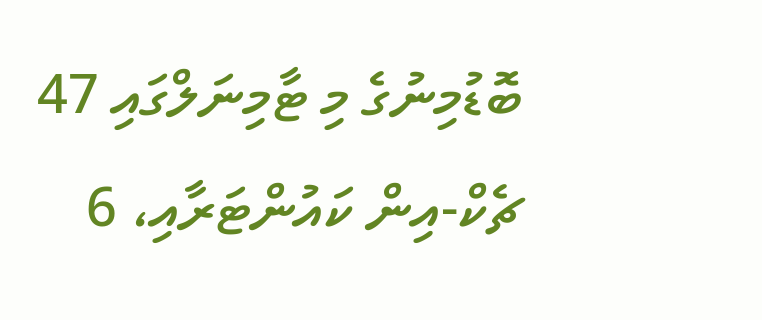ބޮޑުމިނުގެ މި ޓާމިނަލްގައި 47 ޗެކް-އިން ކައުންޓަރާއި، 6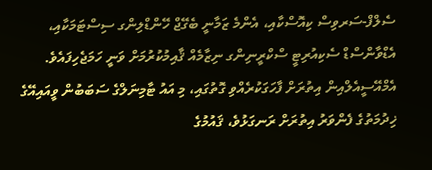ސެލްފް-ސަރވިސް ކިއޮސްކާއި، އެންމެ ޒަމާނީ ބެގޭޖް ހޭންޑްލިންގ ސިސްޓަމަކާއި، އެޑްވާންސްޑް ސެކިއުރިޓީ ސްކްރީނިންގ ނިޒާމެއް ޤާއިމުކުރުމަށް ވަނީ ހަމަޖެހިފައެވެ.
އެމްއޭސީއެލްއިން އިތުރަށް ފާހަގަކުރެއްވި ގޮތުގައި، މި އައު ޓާމިނަލްގެ ސަބަބުން ވީއައިއޭގެ ޚިދުމަތުގެ ފެންވަރު އިތުރަށް ރަނގަޅުވެ، ޤައުމުގެ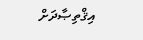އިޤްތިޞާދަށް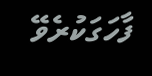ފާހަގަކުރެވޭ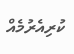ކުރިއެރުމެއް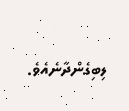ލިބިގެންދާނެއެވެ.